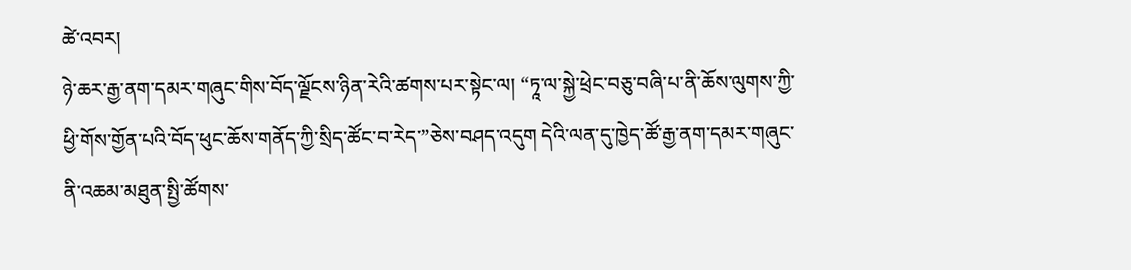ཚེ་འབར།
ཉེ་ཆར་རྒྱ་ནག་དམར་གཞུང་གིས་བོད་ལྗོངས་ཉིན་རེའི་ཚགས་པར་སྟེང་ལ། “ཏཱ་ལ་སྐྱེ་ཕྲེང་བཅུ་བཞི་པ་ནི་ཆོས་ལུགས་ཀྱི་ཕྱི་གོས་གྱོན་པའི་བོད་ཕུང་ཆོས་གནོད་ཀྱི་སྲིད་ཚོང་བ་རེད་”ཅེས་བཤད་འདུག དེའི་ལན་དུ་ཁྱེད་ཚོ་རྒྱ་ནག་དམར་གཞུང་ནི་འཆམ་མཐུན་སྤྱི་ཚོགས་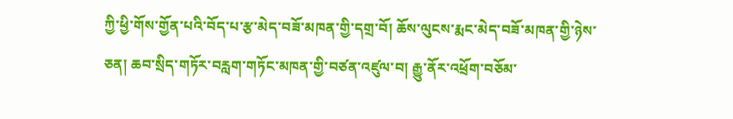ཀྱི་ཕྱི་གོས་གྱོན་པའི་བོད་པ་རྩ་མེད་བཟོ་མཁན་གྱི་དགྲ་བོ། ཆོས་ལུངས་རྨང་མེད་བཟོ་མཁན་གྱི་ཉེས་ཅན། ཆབ་སྲིད་གཏོར་བརླག་གཏོང་མཁན་གྱི་བཙན་འཛུལ་བ། རྒྱུ་ནོར་འཕྲོག་བཅོམ་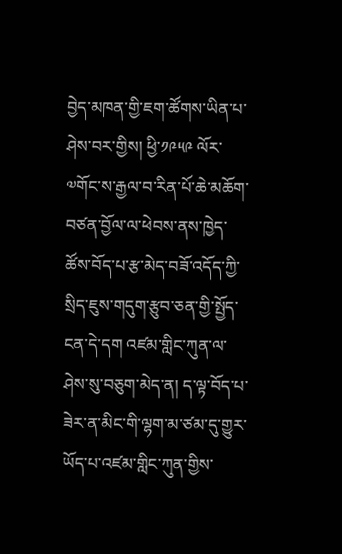བྱེད་མཁན་གྱི་ཇག་ཚོགས་ཡིན་པ་ཤེས་བར་གྱིས། ཕྱི་༡༩༥༩ ལོར་༧གོང་ས་རྒྱལ་བ་རིན་པོ་ཆེ་མཆོག་བཙན་བྱོལ་ལ་ཕེབས་ནས་ཁྱེད་ཚོས་བོད་པ་རྩ་མེད་བཟོ་འདོད་ཀྱི་སྲིད་ཇུས་གདུག་རྩུབ་ཅན་གྱི་སྤྱོད་ངན་དེ་དག འཛམ་གླིང་ཀུན་ལ་ཤེས་སུ་བཅུག་མེད་ན། ད་ལྟ་བོད་པ་ཟེར་ན་མིང་གི་ལྷག་མ་ཙམ་དུ་གྱུར་ཡོད་པ་འཛམ་གླིང་ཀུན་གྱིས་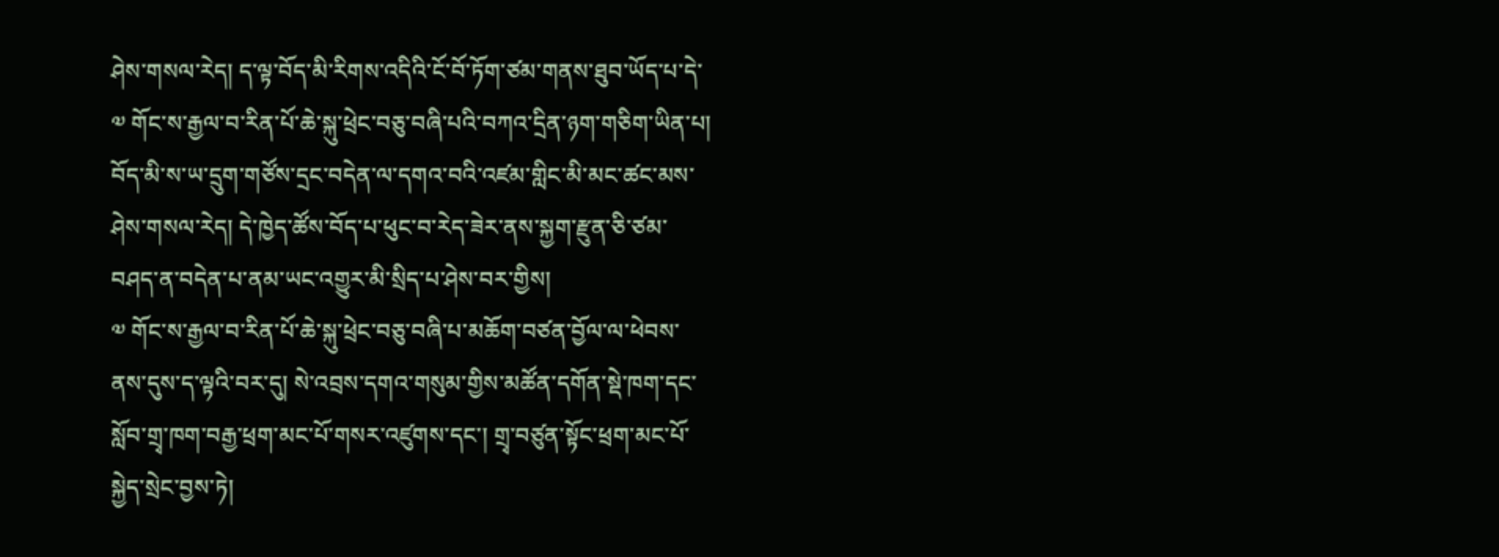ཤེས་གསལ་རེད། ད་ལྟ་བོད་མི་རིགས་འདིའི་ངོ་བོ་ཏོག་ཙམ་གནས་ཐུབ་ཡོད་པ་དེ་༧ གོང་ས་རྒྱལ་བ་རིན་པོ་ཆེ་སྐུ་ཕྲེང་བཅུ་བཞི་པའི་བཀའ་དྲིན་ཉག་གཅིག་ཡིན་པ། བོད་མི་ས་ཡ་དྲུག་གཙོས་དྲང་བདེན་ལ་དགའ་བའི་འཛམ་གླིང་མི་མང་ཚང་མས་ཤེས་གསལ་རེད། དེ་ཁྱེད་ཚོས་བོད་པ་ཕུང་བ་རེད་ཟེར་ནས་སྐྱག་རྫུན་ཅི་ཙམ་བཤད་ན་བདེན་པ་ནམ་ཡང་འགྱུར་མི་སྲིད་པ་ཤེས་བར་གྱིས།
༧ གོང་ས་རྒྱལ་བ་རིན་པོ་ཆེ་སྐུ་ཕྲེང་བཅུ་བཞི་པ་མཆོག་བཙན་བྱོལ་ལ་ཕེབས་ནས་དུས་ད་ལྟའི་བར་དུ། སེ་འབྲས་དགའ་གསུམ་གྱིས་མཚོན་དགོན་སྡེ་ཁག་དང་སློབ་གྲྭ་ཁག་བརྒྱ་ཕྲག་མང་པོ་གསར་འཛུགས་དང་། གྲྭ་བཙུན་སྟོང་ཕྲག་མང་པོ་སྐྱེད་སྲེང་བྱས་ཏེ།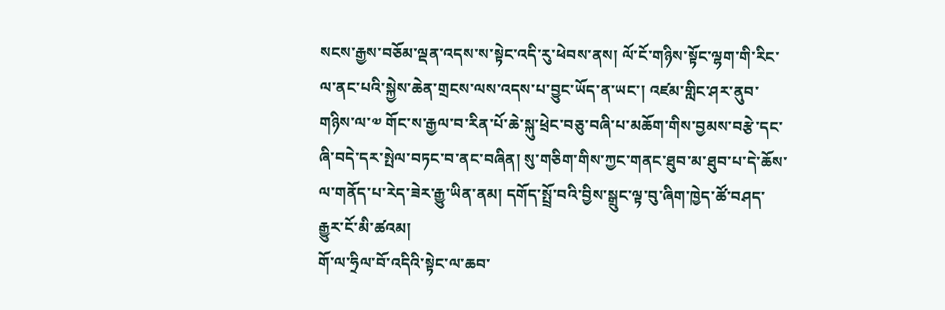སངས་རྒྱས་བཅོམ་ལྡན་འདས་ས་སྟེང་འདི་རུ་ཕེབས་ནས། ལོ་ངོ་གཉིས་སྟོང་ལྷག་གི་རིང་ལ་ནང་པའི་སྐྱེས་ཆེན་གྲངས་ལས་འདས་པ་བྱུང་ཡོད་ན་ཡང་། འཛམ་གླིང་ཤར་ནུབ་གཉིས་ལ་༧ གོང་ས་རྒྱལ་བ་རིན་པོ་ཆེ་སྐུ་ཕྲེང་བཅུ་བཞི་པ་མཆོག་གིས་བྱམས་བརྩེ་དང་ཞི་བདེ་དར་སྤེལ་བཏང་བ་ནང་བཞིན། སུ་གཅིག་གིས་ཀྱང་གནང་ཐུབ་མ་ཐུབ་པ་དེ་ཆོས་ལ་གནོད་པ་རེད་ཟེར་རྒྱུ་ཡིན་ནམ། དགོད་སྤྲོ་བའི་བྱིས་སྒྲུང་ལྟ་བུ་ཞིག་ཁྱེད་ཚོ་བཤད་རྒྱུར་ངོ་མི་ཚའམ།
གོ་ལ་ཧྲིལ་བོ་འདིའི་སྟེང་ལ་ཆབ་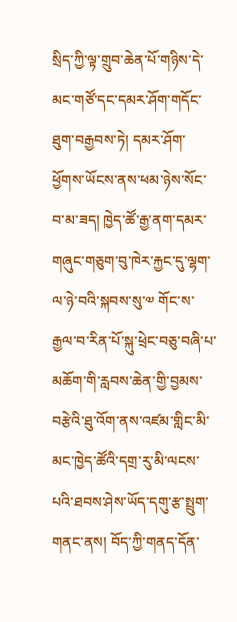སྲིད་ཀྱི་ལྟ་གྲུབ་ཆེན་པོ་གཉིས་དེ་མང་གཙོ་དང་དམར་ཤོག་གདོང་ཐུག་བརྒྱབས་ཏེ། དམར་ཤོག་ཕྱོགས་ཡོངས་ནས་ཕམ་ཉེས་སོང་བ་མ་ཟད། ཁྱེད་ཚོ་རྒྱ་ནག་དམར་གཞུང་གཅུག་བུ་ཁེར་རྐྱང་དུ་ལྷག་ལ་ཉེ་བའི་སྐབས་སུ་༧ གོང་ས་རྒྱལ་བ་རིན་པོ་སྐུ་ཕྲེང་བཅུ་བཞི་པ་མཆོག་གི་རླབས་ཆེན་གྱི་བྱམས་བརྩེའི་ཐུ་འོག་ནས་འཛམ་གླིང་མི་མང་ཁྱེད་ཚོའི་དགྲ་རུ་མི་ལངས་པའི་ཐབས་ཤེས་ཡོད་དགུ་རྩ་སྤྲུག་གནང་ནས། བོད་ཀྱི་གནད་དོན་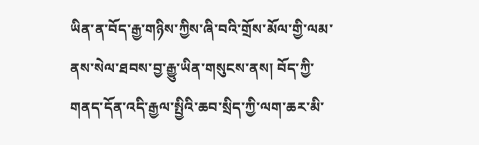ཡིན་ན་བོད་རྒྱ་གཉིས་ཀྱིས་ཞི་བའི་གྲོས་མོལ་གྱི་ལམ་ནས་སེལ་ཐབས་བྱ་རྒྱུ་ཡིན་གསུངས་ནས། བོད་ཀྱི་གནད་དོན་འདི་རྒྱལ་སྤྱིའི་ཆབ་སྲིད་ཀྱི་ལག་ཆར་མི་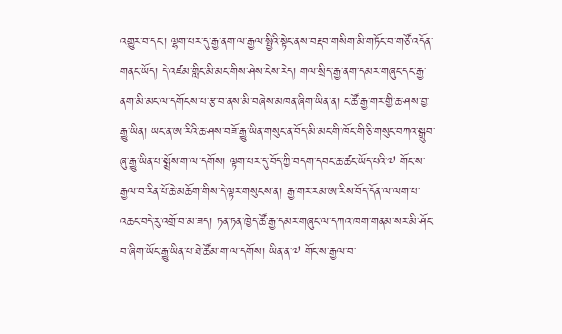འགྱུར་བ་དང་། ལྷག་པར་དུ་རྒྱ་ནག་ལ་རྒྱལ་སྤྱིའི་སྟེང་ནས་བརྡབ་གསིག་མི་གཏོང་བ་གཙོ་འདོན་གནང་ཡོད། དེ་འཛམ་གླིང་མི་མང་གིས་ཤེས་ངེས་རེད། གལ་སྲིད་རྒྱ་ནག་དམར་གཞུང་དང་རྒྱ་ནག་མི་མང་ལ་དགོངས་པ་རྩ་བ་ནས་མི་བཞེས་མཁན་ཞིག་ཡིན་ན། ང་ཚོ་རྒྱ་གར་གྱི་ཆ་ཤས་བྱ་རྒྱུ་ཡིན། ཡང་ན་ཨ་རིའི་ཆ་ཤས་བཟོ་རྒྱུ་ཡིན་གསུང་ན་བོད་མི་མང་གི་ཁོང་གི་ཅི་གསུང་བཀའ་སྒྲུབ་ཞུ་རྒྱུ་ཡིན་པ་སྨྲོས་ག་ལ་དགོས། ལྟག་པར་དུ་བོད་ཀྱི་བདག་དབང་ཆ་ཚང་ཡོད་པའི་༧ གོང་ས་རྒྱལ་བ་རིན་པོ་ཆེ་མཆོག་གིས་དེ་ལྟར་གསུངས་ན། རྒྱ་གར་རམ་ཨ་རིས་བོད་དོན་ལ་ལག་པ་འཆང་བདེ་རུ་འགྲོ་བ་མ་ཟད། ཏན་ཏན་ཁྱེད་ཚོ་རྒྱ་དམར་གཞུང་ལ་དཀའ་ཁག་གནམ་སར་མི་ཤོང་བ་ཞིག་ཡོང་རྒྱུ་ཡིན་པ་ཐེ་ཚོམ་ག་ལ་དགོས། ཡིན་ན་༧ གོང་ས་རྒྱལ་བ་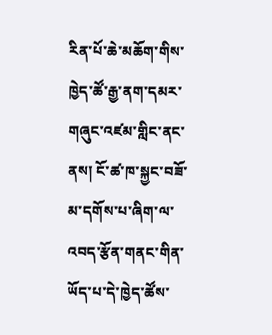རིན་པོ་ཆེ་མཆོག་གིས་ཁྱེད་ཚོ་རྒྱ་ནག་དམར་གཞུང་འཛམ་གླིང་ནང་ནས། ངོ་ཚ་ཁ་སྐྱང་བཟོ་མ་དགོས་པ་ཞིག་ལ་འབད་རྩོན་གནང་གིན་ཡོད་པ་དེ་ཁྱེད་ཚོས་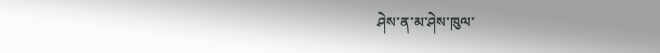ཤེས་ན་མ་ཤེས་ཁུལ་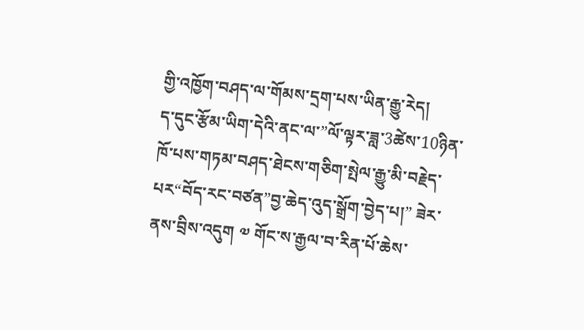གྱི་འཁྱོག་བཤད་ལ་གོམས་དྲག་པས་ཡིན་རྒྱུ་རེད།
ད་དུང་རྩོམ་ཡིག་དེའི་ནང་ལ་”ལོ་ལྟར་ཟླ་3ཚེས་10ཉིན་ཁོ་པས་གཏམ་བཤད་ཐེངས་གཅིག་སྤེལ་རྒྱུ་མི་བརྗེད་པར“བོད་རང་བཙན”བྱ་ཆེད་འུད་སྒྲོག་བྱེད་པ།” ཟེར་ནས་བྲིས་འདུག ༧ གོང་ས་རྒྱལ་བ་རིན་པོ་ཆེས་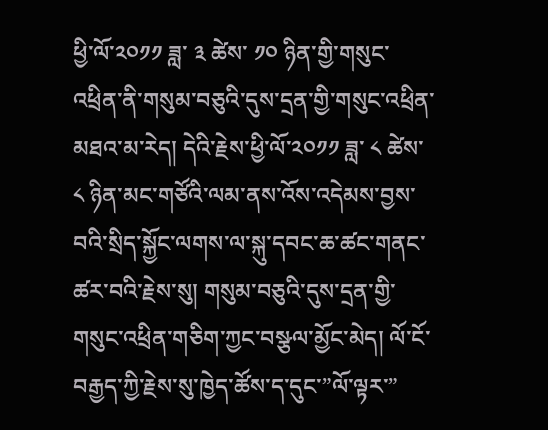ཕྱི་ལོ་༢༠༡༡ ཟླ་ ༣ ཚེས་ ༡༠ ཉིན་གྱི་གསུང་འཕྲིན་ནི་གསུམ་བཅུའི་དུས་དྲན་གྱི་གསུང་འཕྲིན་མཐའ་མ་རེད། དེའི་རྗེས་ཕྱི་ལོ་༢༠༡༡ ཟླ་ ༨ ཚེས་ ༨ ཉིན་མང་གཙོའི་ལམ་ནས་འོས་འདེམས་བྱས་བའི་སྲིད་སྐྱོང་ལགས་ལ་སྐུ་དབང་ཆ་ཚང་གནང་ཚར་བའི་རྗེས་སུ། གསུམ་བཅུའི་དུས་དྲན་གྱི་གསུང་འཕྲིན་གཅིག་ཀྱང་བསྩལ་མྱོང་མེད། ལོ་ངོ་བརྒྱད་ཀྱི་རྗེས་སུ་ཁྱེད་ཚོས་ད་དུང་”ལོ་ལྟར་”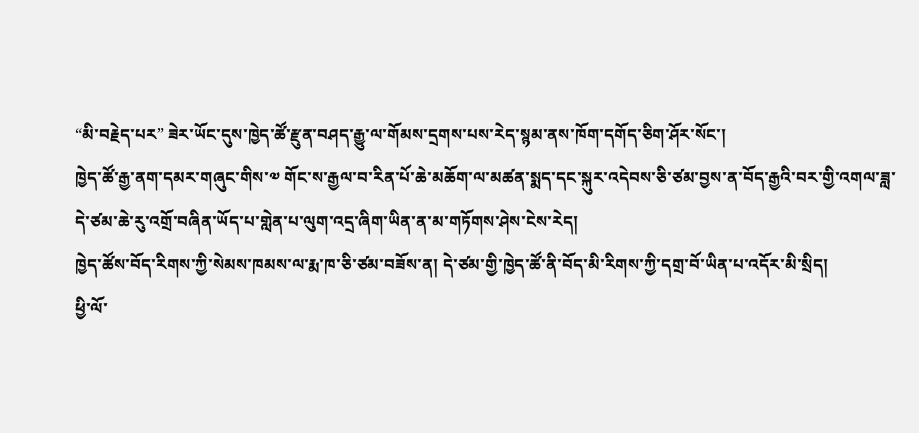“མི་བརྗེད་པར” ཟེར་ཡོང་དུས་ཁྱེད་ཚོ་རྫུན་བཤད་རྒྱུ་ལ་གོམས་དྲགས་པས་རེད་སྙམ་ནས་ཁོག་དགོད་ཅིག་ཤོར་སོང་།
ཁྱེད་ཚོ་རྒྱ་ནག་དམར་གཞུང་གིས་༧ གོང་ས་རྒྱལ་བ་རིན་པོ་ཆེ་མཆོག་ལ་མཚན་སྨད་དང་སྐུར་འདེབས་ཅི་ཙམ་བྱས་ན་བོད་རྒྱའི་བར་གྱི་འགལ་ཟླ་དེ་ཙམ་ཆེ་རུ་འགྲོ་བཞིན་ཡོད་པ་གླེན་པ་ལུག་འདྲ་ཞིག་ཡིན་ན་མ་གཏོགས་ཤེས་ངེས་རེད།
ཁྱེད་ཚོས་བོད་རིགས་ཀྱི་སེམས་ཁམས་ལ་རྨ་ཁ་ཅི་ཙམ་བཟོས་ན། དེ་ཙམ་གྱི་ཁྱེད་ཚོ་ནི་བོད་མི་རིགས་ཀྱི་དགྲ་བོ་ཡིན་པ་འདོར་མི་སྲིད།
ཕྱི་ལོ་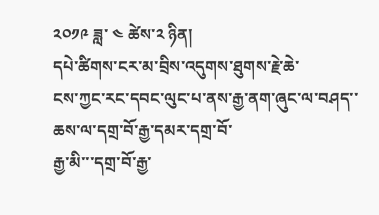༢༠༡༩ ཟླ་ ༤ ཚེས་༢ ཉིན།
དཔེ་ཚིགས་ངར་མ་བྲིས་འདུགས་ཐུགས་རྗེ་ཆེ་
ངས་ཀྱང་རང་དབང་ལུང་པ་ནས་རྒྱ་ནག་ཞུང་ལ་བཤད་་ཆས་ལ་དགྲ་བོ་རྒྱ་དམར་དགྲ་བོ་
རྒྱ་མི་་་དགྲ་བོ་རྒྱ་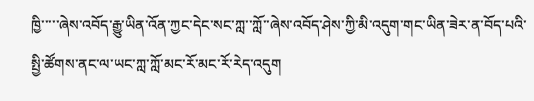ཁྱི་་་་་ཞེས་འབོད་རྒྱུ་ཡིན་འོན་ཀྱང་དེང་སང་ཀླ་་ཀློ་་ཞེས་འབོད་ཤེས་ཀྱི་མི་འདུག་གང་ཡིན་ཟེར་ན་བོད་པའི་སྤྱི་ཚོགས་ནང་ལ་ཡང་ཀླ་ཀློ་མང་རོ་མང་རོ་རེད་འདུག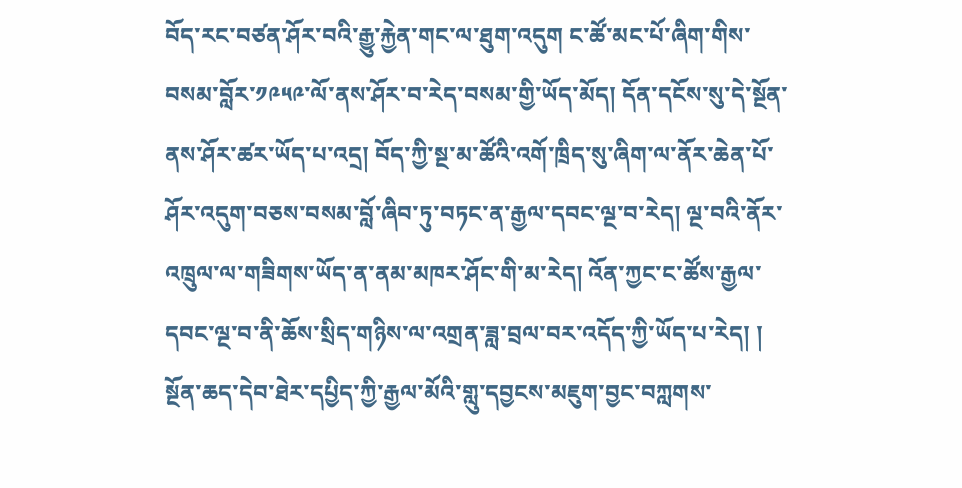བོད་རང་བཙན་ཤོར་བའི་རྒྱུ་རྐྱེན་གང་ལ་ཐུག་འདུག ང་ཚོ་མང་པོ་ཞིག་གིས་བསམ་བློར་༡༩༥༩་ལོ་ནས་ཤོར་བ་རེད་བསམ་གྱི་ཡོད་མོད། དོན་དངོས་སུ་དེ་སྔོན་ནས་ཤོར་ཚར་ཡོད་པ་འདྲ། བོད་ཀྱི་སྔ་མ་ཚོའི་འགོ་ཁྲིད་སུ་ཞིག་ལ་ནོར་ཆེན་པོ་ཤོར་འདུག་བཅས་བསམ་བློ་ཞིབ་ཏུ་བཏང་ན་རྒྱལ་དབང་ལྔ་བ་རེད། ལྔ་བའི་ནོར་འཁྲུལ་ལ་གཟིགས་ཡོད་ན་ནམ་མཁར་ཤོང་གི་མ་རེད། འོན་ཀྱང་ང་ཚོས་རྒྱལ་དབང་ལྔ་བ་ནི་ཆོས་སྲིད་གཉིས་ལ་འགྲན་ཟླ་བྲལ་བར་འདོད་ཀྱི་ཡོད་པ་རེད། །
སྔོན་ཆད་དེབ་ཐེར་དཔྱིད་ཀྱི་རྒྱལ་མོའི་གླུ་དབྱངས་མཇུག་བྱང་བཀླགས་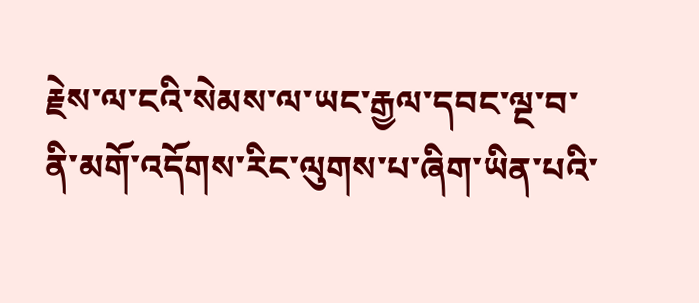རྗེས་ལ་ངའི་སེམས་ལ་ཡང་རྒྱལ་དབང་ལྔ་བ་ནི་མགོ་འདོགས་རིང་ལུགས་པ་ཞིག་ཡིན་པའི་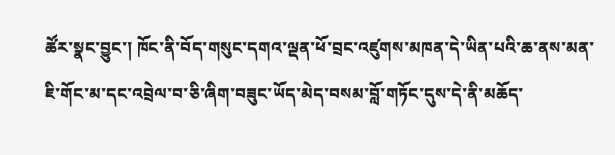ཚོར་སྣང་བྱུང་། ཁོང་ནི་བོད་གསུང་དགའ་ལྡན་ཕོ་བྲང་འཛུགས་མཁན་དེ་ཡིན་པའི་ཆ་ནས་མན་ཇི་གོང་མ་དང་འབྲེལ་བ་ཅི་ཞིག་བཟུང་ཡོད་མེད་བསམ་བློ་གཏོང་དུས་དེ་ནི་མཆོད་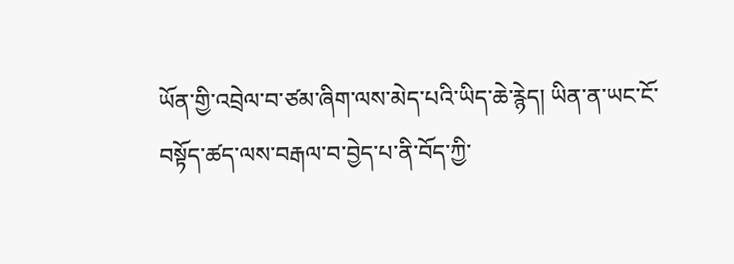ཡོན་གྱི་འབྲེལ་བ་ཙམ་ཞིག་ལས་མེད་པའི་ཡིད་ཆེ་རྙེད། ཡིན་ན་ཡང་ངོ་བསྟོད་ཚད་ལས་བརྒལ་བ་བྱེད་པ་ནི་བོད་ཀྱི་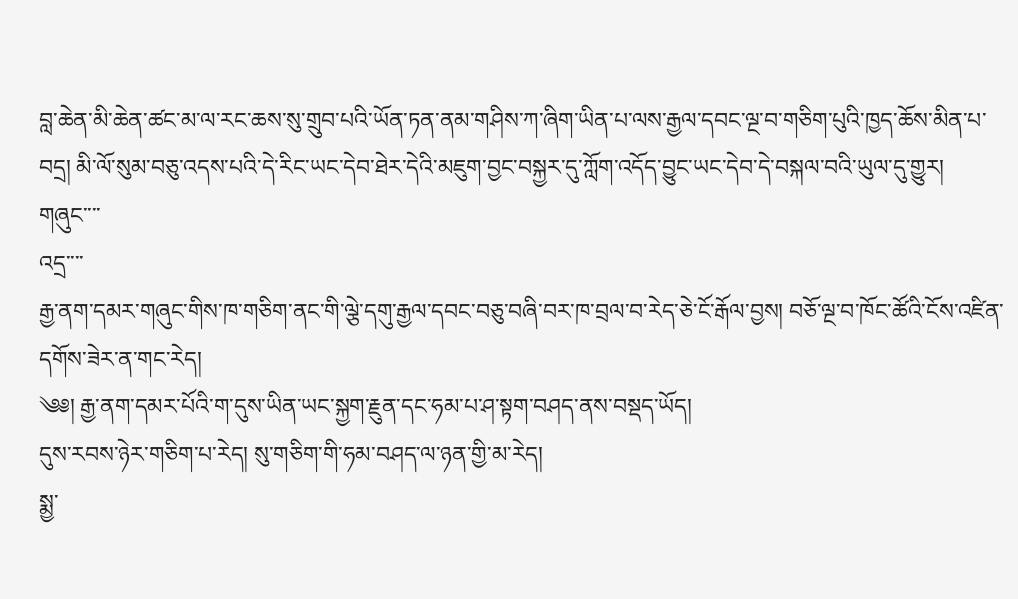བླ་ཆེན་མི་ཆེན་ཚང་མ་ལ་རང་ཆས་སུ་གྲུབ་པའི་ཡོན་ཏན་ནམ་གཤིས་ཀ་ཞིག་ཡིན་པ་ལས་རྒྱལ་དབང་ལྔ་བ་གཅིག་པུའི་ཁྱད་ཆོས་མིན་པ་བདྲ། མི་ལོ་སུམ་བཅུ་འདས་པའི་དེ་རིང་ཡང་དེབ་ཐེར་དེའི་མཇུག་བྱང་བསྐྱར་དུ་ཀློག་འདོད་བྱུང་ཡང་དེབ་དེ་བསྐལ་བའི་ཡུལ་དུ་གྱུར།
གཞུང་་་་
འདྲ་་་་
རྒྱ་ནག་དམར་གཞུང་གིས་ཁ་གཅིག་ནང་གི་ལྕེ་དགུ་རྒྱལ་དབང་བཅུ་བཞི་བར་ཁ་བྲལ་བ་རེད་ཅེ་ངོ་རྒོལ་བྱས། བཅོ་ལྔ་བ་ཁོང་ཚོའི་ངོས་འཛིན་དགོས་ཟེར་ན་གང་རེད།
༄༅། རྒྱ་ནག་དམར་པོའི་ག་དུས་ཡིན་ཡང་སྐྱག་རྗུན་དང་ཧམ་པ་ཤ་སྟག་བཤད་ནས་བསྡད་ཡོད།
དུས་རབས་ཉེར་གཅིག་པ་རེད། སུ་གཅིག་གི་ཧམ་བཤད་ལ་ཉན་གྱི་མ་རེད།
སྨྱ་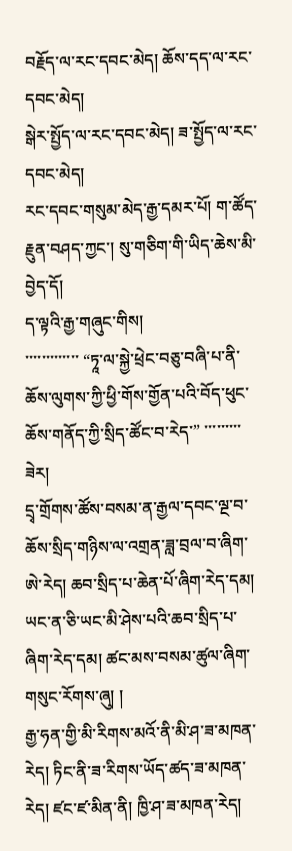བརྗོད་ལ་རང་དབང་མེད། ཆོས་དད་ལ་རང་དབང་མེད།
སྒེར་སྤྱོད་ལ་རང་དབང་མེད། ཟ་སྤྱོད་ལ་རང་དབང་མེད།
རང་དབང་གསུམ་མེད་རྒྱ་དམར་པོ། ག་ཚོད་རྗུན་བཤད་ཀྱང་། སུ་གཅིག་གི་ཡིད་ཆེས་མི་བྱེད་དོ།
ད་ལྟའི་རྒྱ་གཞུང་གིས།
་་་་་་་་་་་་་ “ཏཱ་ལ་སྐྱེ་ཕྲེང་བཅུ་བཞི་པ་ནི་ཆོས་ལུགས་ཀྱི་ཕྱི་གོས་གྱོན་པའི་བོད་ཕུང་ཆོས་གནོད་ཀྱི་སྲིད་ཚོང་བ་རེད་” ་་་་་་་་་ ཟེར།
དྲྭ་གྲོགས་ཚོས་བསམ་ན་རྒྱལ་དབང་ལྔ་བ་ཆོས་སྲིད་གཉིས་ལ་འགྲན་ཟླ་བྲལ་བ་ཞིག་ཨེ་རེད། ཆབ་སྲིད་པ་ཆེན་པོ་ཞིག་རེད་དམ། ཡང་ན་ཅི་ཡང་མི་ཤེས་པའི་ཆབ་སྲིད་པ་ཞིག་རེད་དམ། ཚང་མས་བསམ་ཚུལ་ཞིག་གསུང་རོགས་ཞུ། །
རྒྱ་ཧན་གྱི་མི་རིགས་མའོ་ནི་མི་ཤ་ཟ་མཁན་རེད། ཏིང་ནི་ཟ་རིགས་ཡོད་ཚད་ཟ་མཁན་རེད། ཛང་ཛ་མིན་ནི། ཁྱི་ཤ་ཟ་མཁན་རེད།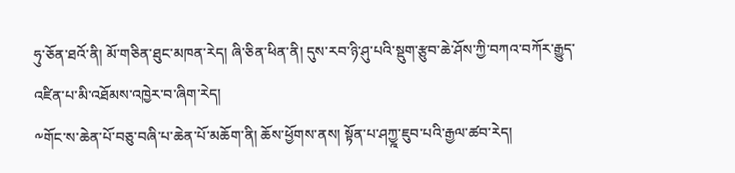ཧུ་ཅོན་ཐའོ་ནི། མོ་གཅིན་ཐུང་མཁན་རེད། ཞི་ཅིན་ཕིན་ནི། དུས་རབ་ཉི་ཤུ་པའི་སྡུག་རྩུབ་ཆེ་ཤོས་ཀྱི་བཀའ་བཀོར་རྒྱུད་འཛིན་པ་མི་འཐོམས་འཁྱེར་བ་ཞིག་རེད།
༸གོང་ས་ཆེན་པོ་བཅུ་བཞི་པ་ཆེན་པོ་མཆོག་ནི། ཆོས་ཕྱོགས་ནས། སྟོན་པ་ཤཀྱྰ་ཇུབ་པའི་རྒྱལ་ཚབ་རེད།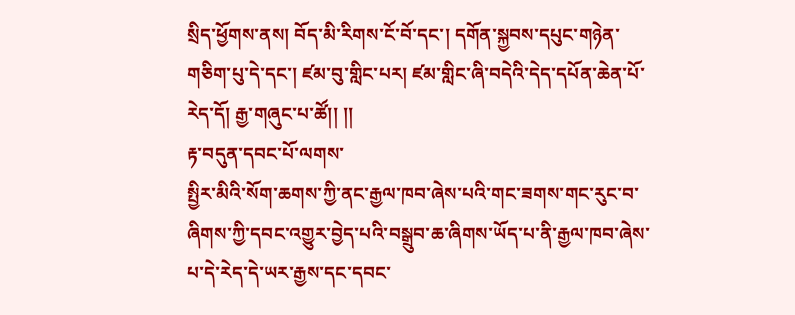སྲིད་ཕྱོགས་ནས། བོད་མི་རིགས་ངོ་བོ་དང་། དགོན་སྐྱབས་དཔུང་གཉེན་གཅིག་པུ་དེ་དང་། ཛམ་བུ་གླིང་པར། ཛམ་གླིང་ཞི་བདེའི་དེད་དཔོན་ཆེན་པོ་རེད་དོ། རྒྱ་གཞུང་པ་ཚོ།། །།
རྟ་བདུན་དབང་པོ་ལགས་
སྤྱིར་མིའི་སོག་ཆགས་ཀྱི་ནང་རྒྱལ་ཁབ་ཞེས་པའི་གང་ཟགས་གང་རུང་བ་ཞིགས་ཀྱི་དབང་འགྱུར་བྱེད་པའི་བསྒྲུབ་ཆ་ཞིགས་ཡོད་པ་ནི་རྒྱལ་ཁབ་ཞེས་པ་དེ་རེད་དེ་ཡར་རྒྱས་དང་དབང་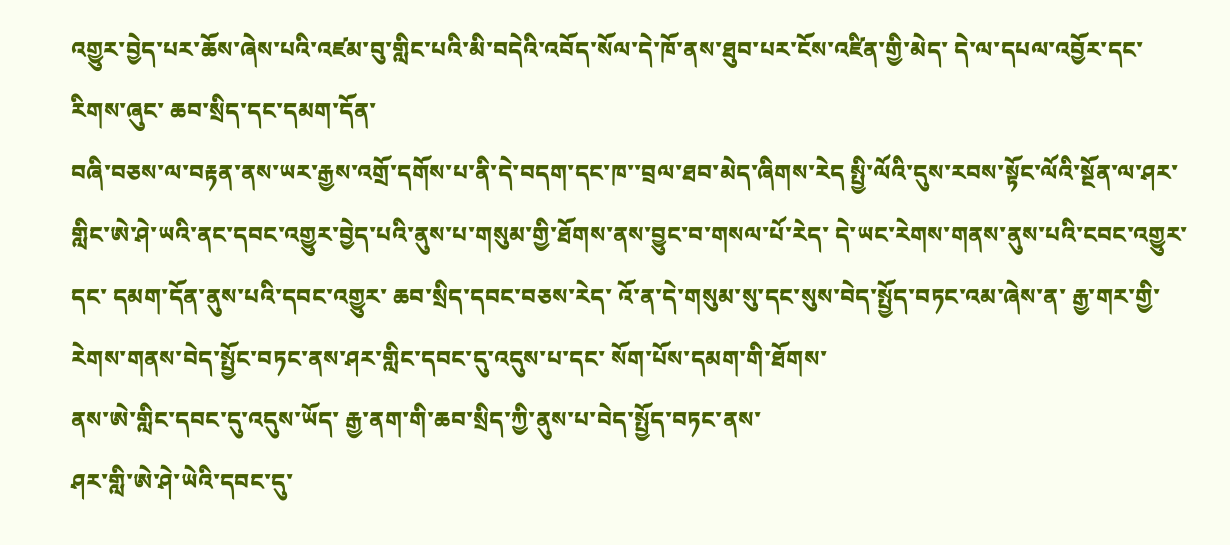འགྱུར་བྱེད་པར་ཆོས་ཞེས་པའི་འཛམ་བུ་གླིང་པའི་མི་བདེའི་འབོད་སོལ་དེ་ཁོ་ནས་ཐུབ་པར་ངོས་འཛིན་གྱི་མེད་ དེ་ལ་དཔལ་འབྱོར་དང་རིགས་ཞུང་ ཆབ་སྲིད་དང་དམག་དོན་
བཞི་བཅས་ལ་བརྟན་ནས་ཡར་རྒྱས་འགྲོ་དགོས་པ་ནི་དེ་བདག་དང་ཁ་་བྲལ་ཐབ་མེད་ཞིགས་རེད སྤྱི་ལོའི་དུས་རབས་སྟོང་ལོའི་སྔོན་ལ་ཤར་གླིང་ཨེ་ཤེ་ཡའི་ནང་དབང་འགྱུར་བྱེད་པའི་ནུས་པ་གསུམ་གྱི་ཐོགས་ནས་བྱུང་བ་གསལ་པོ་རེད་ དེ་ཡང་རེགས་གནས་ནུས་པའི་ངབང་འགྱུར་དང་ དམག་དོན་ནུས་པའི་དབང་འགྱུར་ ཆབ་སྲིད་དབང་བཅས་རེད་ འོ་ན་དེ་གསུམ་སུ་དང་སུས་བེད་སྤྱོད་བཏང་འམ་ཞེས་ན་ རྒྱ་གར་གྱི་རེགས་གནས་བེད་སྤྱོང་བཏང་ནས་ཤར་གླིང་དབང་དུ་འདུས་པ་དང་ སོག་པོས་དམག་གི་ཐོགས་
ནས་ཨེ་གླིང་དབང་དུ་འདུས་ཡོད་ རྒྱ་ནག་གི་ཆབ་སྲིད་ཀྱི་ནུས་པ་བེད་སྤྱོད་བཏང་ནས་
ཤར་གླི་ཨེ་ཤེ་ཡེའི་དབང་དུ་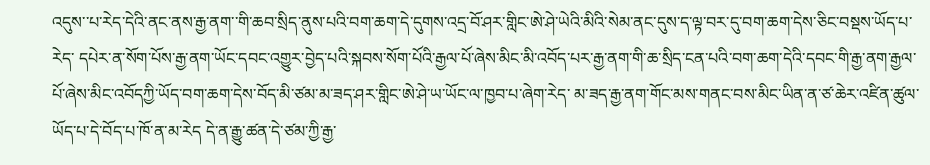འདུས་་པ་རེད་དེའི་ནང་ནས་རྒྱ་ནག་་གི་ཆབ་སྲིད་ནུས་པའི་བག་ཆག་དེ་དུགས་འདྲ་བོ་ཤར་གླིང་ཨེ་ཤེ་ཡེའི་མིའི་སེམ་ནང་དུས་ད་ལྟ་བར་དུ་བག་ཆག་དེས་ཅིང་བསྡས་ཡོད་པ་རེད་ དཔེར་ན་སོག་པོས་རྒྱ་ནག་ཡོང་དབང་འགྱུར་བྱེད་པའི་སྐབས་སོག་པོའི་རྒྱལ་པོ་ཞེས་མིང་མི་འབོད་པར་རྒྱ་ནག་གི་ཆ་སྲིད་ངན་པའི་བག་ཆག་དེའི་དབང་གི་རྒྱ་ནག་རྒྱལ་པོ་ཞེས་མིང་འབོདཀྱི་ཡོད་བག་ཆག་དེས་བོད་མི་ཙམ་མ་ཟད་ཤར་གླིང་ཨེ་ཤེ་ཡ་ཡོང་ལ་ཁྱབ་པ་ཞེག་རེད་ མ་ཟད་རྒྱ་ནག་གོང་མས་གནང་བས་མིང་ཡིན་ན་ཙ་ཆེར་འཛིན་ཚུལ་ཡོད་པ་དེ་བོད་པ་ཁོ་ན་མ་རེད དེ་ན་རྒྱུ་ཚན་དེ་ཙམ་ཀྱི་རྒྱ་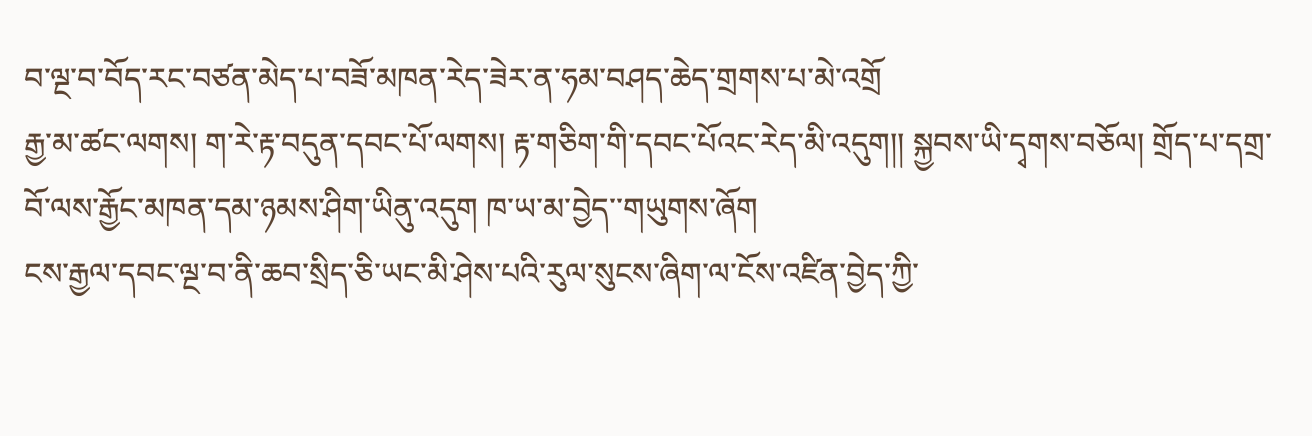བ་ལྔ་བ་བོད་རང་བཙན་མེད་པ་བཟོ་མཁན་རེད་ཟེར་ན་ཧམ་བཤད་ཆེད་གྲགས་པ་མེ་འགྲོ
རྒྱ་མ་ཚང་ལགས། ག་རེ་རྟ་བདུན་དབང་པོ་ལགས། རྟ་གཅིག་གི་དབང་པོའང་རེད་མི་འདུག།། སྐྱབས་ཡི་དྭགས་བཅོལ། གྲོད་པ་དགྲ་བོ་ལས་རྒྱོང་མཁན་དམ་ཉམས་ཤིག་ཡིནུ་འདུག ཁ་ཡ་མ་བྱེད་་གཡུགས་ཞོག
ངས་རྒྱལ་དབང་ལྔ་བ་ནི་ཆབ་སྲིད་ཅི་ཡང་མི་ཤེས་པའི་རུལ་སུངས་ཞིག་ལ་ངོས་འཛིན་བྱེད་ཀྱི་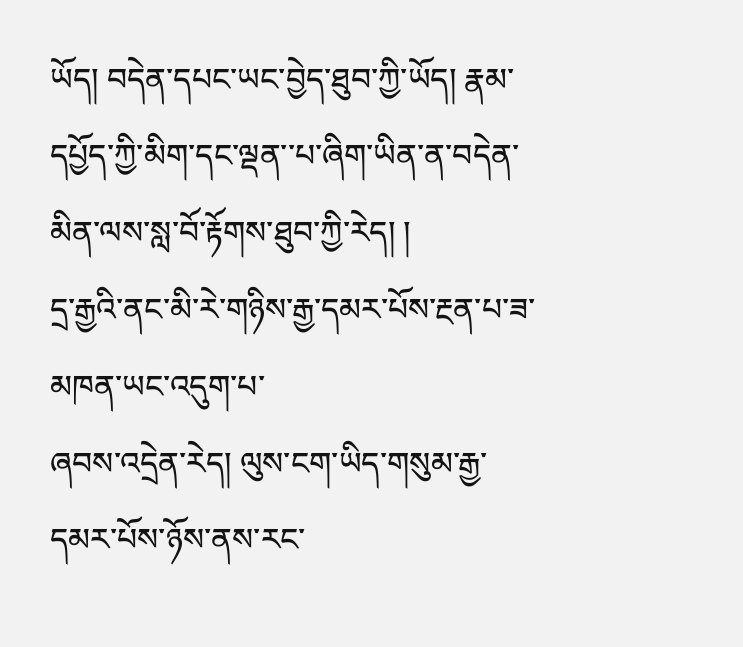ཡོད། བདེན་དཔང་ཡང་བྱེད་ཐུབ་ཀྱི་ཡོད། རྣམ་དཔྱོད་ཀྱི་མིག་དང་ལྡན་་པ་ཞིག་ཡིན་ན་བདེན་མིན་ལས་སླ་བོ་རྟོགས་ཐུབ་ཀྱི་རེད། །
དྲ་རྒྱའི་ནང་མི་རེ་གཉིས་རྒྱ་དམར་པོས་རྔན་པ་ཟ་མཁན་ཡང་འདུག་པ་
ཞབས་འདྲེན་རེད། ལུས་ངག་ཡིད་གསུམ་རྒྱ་དམར་པོས་ཉོས་ནས་རང་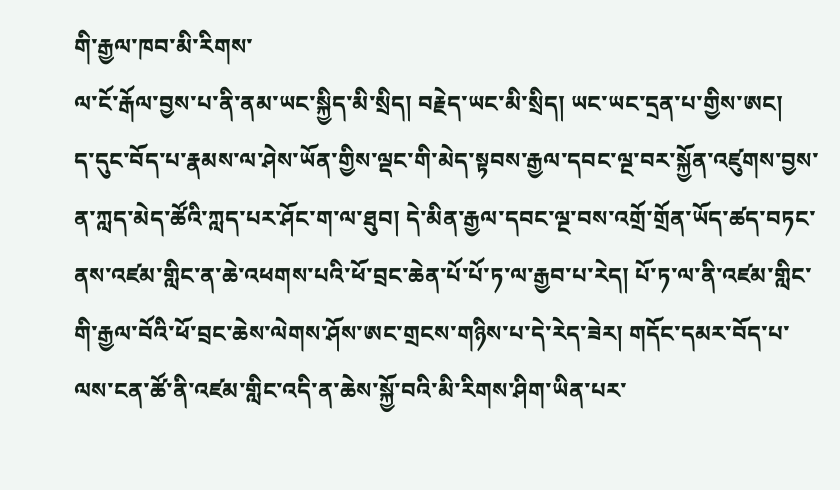གི་རྒྱལ་ཁབ་མི་རིགས་
ལ་ངོ་རྒོལ་བྱས་པ་ནི་ནམ་ཡང་སྐྱིད་མི་སྲིད། བརྗེད་ཡང་མི་སྲིད། ཡང་ཡང་དྲན་པ་གྱིས་ཨང།
ད་དུང་བོད་པ་རྣམས་ལ་ཤེས་ཡོན་གྱིས་ལྡང་གི་མེད་སྟབས་རྒྱལ་དབང་ལྔ་བར་སྐྱོན་འཛུགས་བྱས་ན་ཀླད་མེད་ཚོའི་ཀླད་པར་ཤོང་ག་ལ་ཐུབ། དེ་མིན་རྒྱལ་དབང་ལྔ་བས་འགྲོ་གྲོན་ཡོད་ཚད་བཏང་ནས་འཛམ་གླིང་ན་ཆེ་འཕགས་པའི་ཕོ་བྲང་ཆེན་པོ་པོ་ཏ་ལ་རྒྱབ་པ་རེད། པོ་ཏ་ལ་ནི་འཛམ་གླིང་གི་རྒྱལ་བོའི་ཕོ་བྲང་ཆེས་ལེགས་ཤོས་ཨང་གྲངས་གཉིས་པ་དེ་རེད་ཟེར། གདོང་དམར་བོད་པ་ལས་ངན་ཚོ་ནི་འཛམ་གླིང་འདི་ན་ཆེས་སྐྱོ་བའི་མི་རིགས་ཤིག་ཡིན་པར་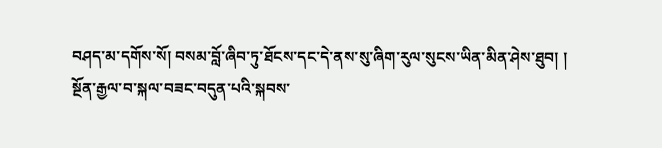བཤད་མ་དགོས་སོ། བསམ་བློ་ཞིབ་ཏུ་ཐོངས་དང་དེ་ནས་སུ་ཞིག་རུལ་སུངས་ཡིན་མིན་ཤེས་ཐུབ། །
སྔོན་རྒྱལ་བ་སྐལ་བཟང་བདུན་པའི་སྐབས་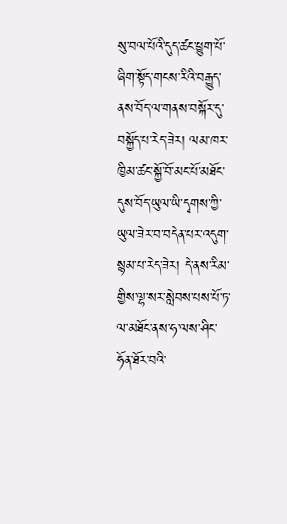སུ་བལ་པོའི་དུད་ཚང་ཕྱུག་པོ་ཞིག་སྟོད་གངས་རིའི་བརྒྱུད་ནས་བོད་ལ་གནས་བསྐོར་དུ་བསྐྱོད་པ་རེད་ཟེར། ལམ་ཁར་ཁྱིམ་ཚང་སྐྱོ་བོ་མང་པོ་མཐོང་དུས་བོད་ཡུལ་ཡི་དྭགས་ཀྱི་ཡུལ་ཟེར་བ་བདེན་པར་འདུག་སྙམ་པ་རེད་ཟེར། དེ་ནས་རིམ་གྱིས་ལྷ་སར་སླེབས་པས་པོ་ཏ་ལ་མཐོང་ནས་ཧ་ལས་ཤིང་ཧོན་ཐོར་བའི་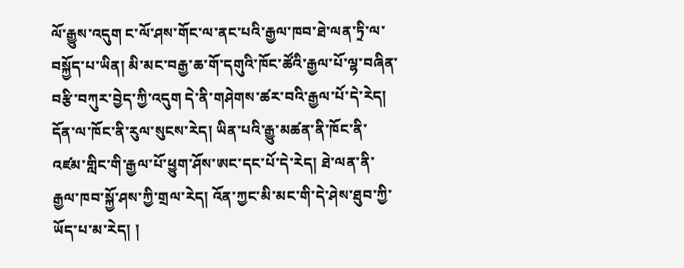ལོ་རྒྱུས་འདུག ང་ལོ་ཤས་གོང་ལ་ནང་པའི་རྒྱལ་ཁབ་ཐེ་ལན་ཏྲི་ལ་བསྐྱོད་པ་ཡིན། མི་མང་བརྒྱ་ཆ་གོ་དགུའི་ཁོང་ཚོའི་རྒྱལ་པོ་ལྷ་བཞིན་བརྩི་བཀུར་བྱེད་ཀྱི་འདུག དེ་ནི་གཤེགས་ཚར་བའི་རྒྱལ་པོ་དེ་རེད། དོན་ལ་ཁོང་ནི་རུལ་སུངས་རེད། ཡིན་པའི་རྒྱུ་མཚན་ནི་ཁོང་ནི་འཛམ་གླིང་གི་རྒྱལ་པོ་ཕྱུག་ཤོས་ཨང་དང་པོ་དེ་རེད། ཐེ་ལན་ནི་རྒྱལ་ཁབ་སྐྱོ་ཤས་ཀྱི་གྲལ་རེད། འོན་ཀྱང་མི་མང་གི་དེ་ཤེས་ཐུབ་ཀྱི་ཡོད་པ་མ་རེད། །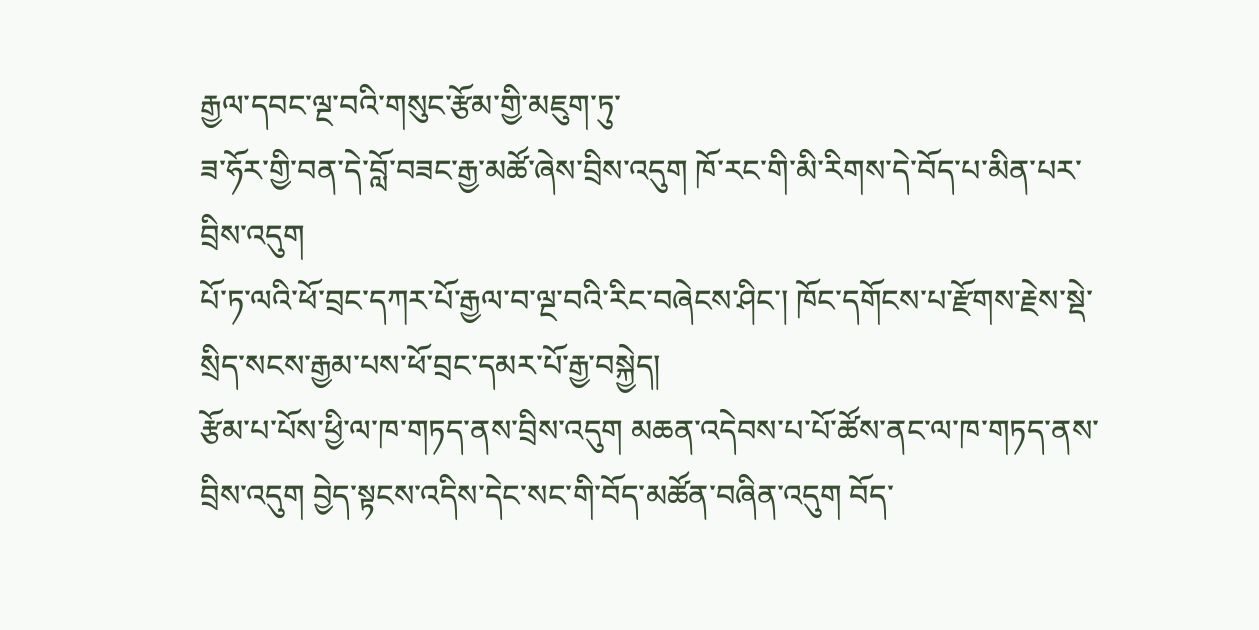རྒྱལ་དབང་ལྔ་བའི་གསུང་རྩོམ་གྱི་མཇུག་ཏུ་
ཟ་ཧོར་གྱི་བན་དེ་བློ་བཟང་རྒྱ་མཚོ་ཞེས་བྲིས་འདུག ཁོ་རང་གི་མི་རིགས་དེ་བོད་པ་མིན་པར་བྲིས་འདུག
པོ་ཏ་ལའི་ཕོ་བྲང་དཀར་པོ་རྒྱལ་བ་ལྔ་བའི་རིང་བཞེངས་ཤིང་། ཁོང་དགོངས་པ་རྫོགས་རྗེས་སྡེ་སྲིད་སངས་རྒྱམ་པས་ཕོ་བྲང་དམར་པོ་རྒྱ་བསྐྱེད།
རྩོམ་པ་པོས་ཕྱི་ལ་ཁ་གཏད་ནས་བྲིས་འདུག མཆན་འདེབས་པ་པོ་ཚོས་ནང་ལ་ཁ་གཏད་ནས་བྲིས་འདུག བྱེད་སྟངས་འདིས་དེང་སང་གི་བོད་མཚོན་བཞིན་འདུག བོད་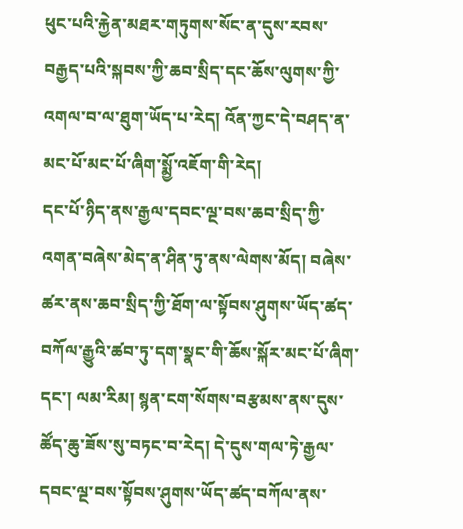ཕུང་པའི་རྐྱེན་མཐར་གཏུགས་སོང་ན་དུས་རབས་བརྒྱད་པའི་སྐབས་ཀྱི་ཆབ་སྲིད་དང་ཆོས་ལུགས་ཀྱི་འགལ་བ་ལ་ཐུག་ཡོད་པ་རེད། འོན་ཀྱང་དེ་བཤད་ན་མང་པོ་མང་པོ་ཞིག་སྨྱོ་འཇོག་གི་རེད།
དང་པོ་ཉིད་ནས་རྒྱལ་དབང་ལྔ་བས་ཆབ་སྲིད་ཀྱི་འགན་བཞེས་མེད་ན་ཤིན་ཏུ་ནས་ལེགས་མོད། བཞེས་ཚར་ནས་ཆབ་སྲིད་ཀྱི་ཐོག་ལ་སྟོབས་ཤུགས་ཡོད་ཚད་བཀོལ་རྒྱུའི་ཚབ་ཏུ་དག་སྣང་གི་ཆོས་སྐོར་མང་པོ་ཞིག་དང་། ལམ་རིམ། སྙན་ངག་སོགས་བརྩམས་ནས་དུས་ཚོད་ཆུ་ཟོས་སུ་བཏང་བ་རེད། དེ་དུས་གལ་ཏེ་རྒྱལ་དབང་ལྔ་བས་སྟོབས་ཤུགས་ཡོད་ཚད་བཀོལ་ནས་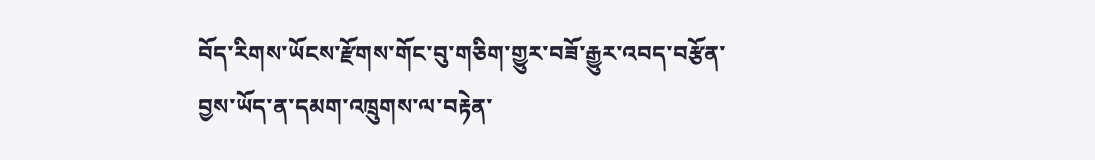བོད་རིགས་ཡོངས་རྫོགས་གོང་བུ་གཅིག་གྱུར་བཟོ་རྒྱུར་འབད་བརྩོན་བྱས་ཡོད་ན་དམག་འཁྲུགས་ལ་བརྟེན་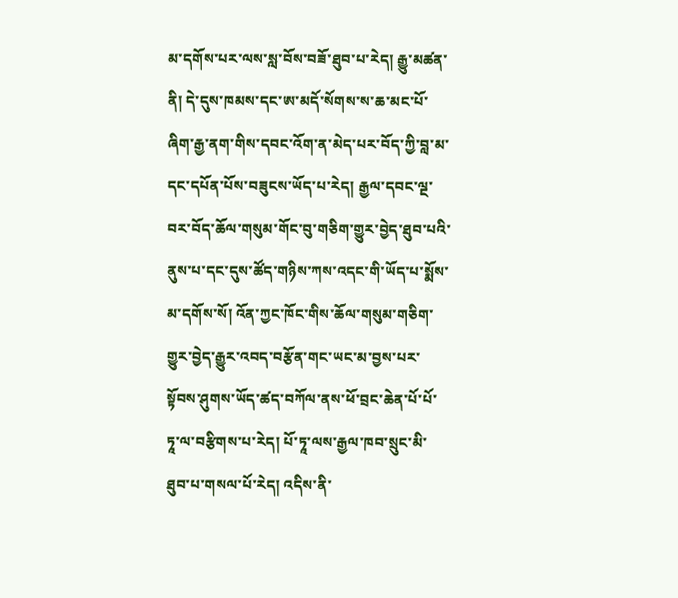མ་དགོས་པར་ལས་སླ་བོས་བཟོ་ཐུབ་པ་རེད། རྒྱུ་མཚན་ནི། དེ་དུས་ཁམས་དང་ཨ་མདོ་སོགས་ས་ཆ་མང་པོ་ཞིག་རྒྱ་ནག་གིས་དབང་འོག་ན་མེད་པར་བོད་ཀྱི་བླ་མ་དང་དཔོན་པོས་བཟུངས་ཡོད་པ་རེད། རྒྱལ་དབང་ལྔ་བར་བོད་ཆོལ་གསུམ་གོང་བུ་གཅིག་གྱུར་བྱེད་ཐུབ་པའི་ནུས་པ་དང་དུས་ཚོད་གཉིས་ཀས་འདང་གི་ཡོད་པ་སྨོས་མ་དགོས་སོ། འོན་ཀྱང་ཁོང་གིས་ཆོལ་གསུམ་གཅིག་གྱུར་བྱེད་རྒྱུར་འབད་བརྩོན་གང་ཡང་མ་བྱས་པར་སྟོབས་ཤུགས་ཡོད་ཚད་བཀོལ་ནས་ཕོ་བྲང་ཆེན་པོ་པོ་ཏཱ་ལ་བརྩིགས་པ་རེད། པོ་ཏཱ་ལས་རྒྱལ་ཁབ་སྲུང་མི་ཐུབ་པ་གསལ་པོ་རེད། འདིས་ནི་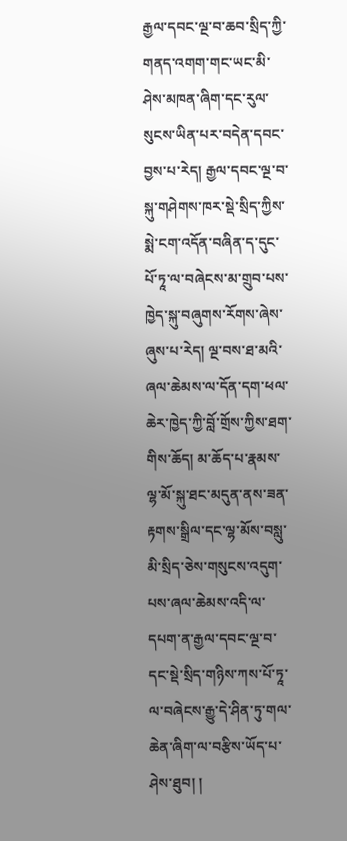རྒྱལ་དབང་ལྔ་བ་ཆབ་སྲིད་ཀྱི་གནད་འགག་གང་ཡང་མི་ཤེས་མཁན་ཞིག་དང་རུལ་སུངས་ཡིན་པར་བདེན་དབང་བྱས་པ་རེད། རྒྱལ་དབང་ལྔ་བ་སྐུ་གཤེགས་ཁར་སྡེ་སྲིད་ཀྱིས་སྨེ་ངག་འདོན་བཞིན་ད་དུང་པོ་ཏཱ་ལ་བཞེངས་མ་གྲུབ་པས་ཁྱེད་སྐུ་བཞུགས་རོགས་ཞེས་ཞུས་པ་རེད། ལྔ་བས་ཐ་མའི་ཞལ་ཆེམས་ལ་དོན་དག་ཕལ་ཆེར་ཁྱེད་ཀྱི་བློ་གྲོས་ཀྱིས་ཐག་གིས་ཆོད། མ་ཆོད་པ་རྣམས་ལྷ་མོ་སྐུ་ཐང་མདུན་ནས་ཟན་རྟགས་སྒྲིལ་དང་ལྷ་མོས་བསླུ་མི་སྲིད་ཅེས་གསུངས་འདུག་པས་ཞལ་ཆེམས་འདི་ལ་དཔག་ན་རྒྱལ་དབང་ལྔ་བ་དང་སྡེ་སྲིད་གཉིས་ཀས་པོ་ཏཱ་ལ་བཞེངས་རྒྱུ་དེ་ཤིན་ཏུ་གལ་ཆེན་ཞིག་ལ་བརྩིས་ཡོད་པ་ཤེས་ཐུབ། །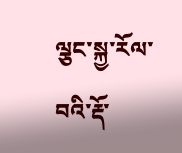ལྕང་སྐྱ་རོལ་བའི་རྡོ་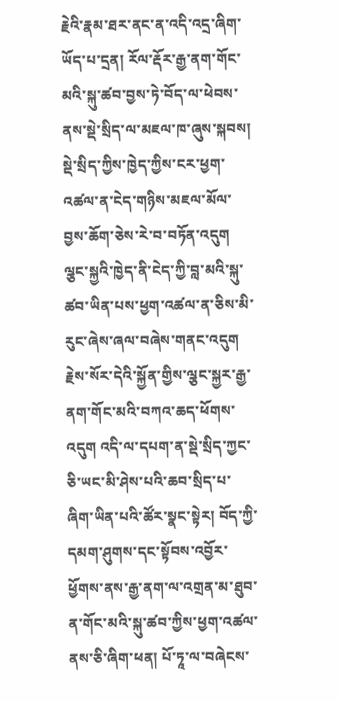རྗེའི་རྣམ་ཐར་ནང་ན་འདི་འདྲ་ཞིག་ཡོད་པ་དྲན། རོལ་རྡོར་རྒྱ་ནག་གོང་མའི་སྐུ་ཚབ་བྱས་ཏེ་བོད་ལ་ཕེབས་ནས་སྡེ་སྲིད་ལ་མཇལ་ཁ་ཞུས་སྐབས། སྡེ་སྲིད་ཀྱིས་ཁྱེད་ཀྱིས་ངར་ཕྱག་འཚལ་ན་ངེད་གཉིས་མཇལ་མོལ་བྱས་ཆོག་ཅེས་རེ་བ་བཏོན་འདུག ལྕང་སྐྱའི་ཁྱེད་ནི་ངེད་ཀྱི་བླ་མའི་སྐུ་ཚབ་ཡིན་པས་ཕྱག་འཚལ་ན་ཅིས་མི་རུང་ཞེས་ཞལ་བཞེས་གནང་འདུག རྗེས་སོར་དེའི་སྐྱོན་གྱིས་ལྕང་སྐྱར་རྒྱ་ནག་གོང་མའི་བཀའ་ཆད་ཕོགས་འདུག འདི་ལ་དཔག་ན་སྡེ་སྲིད་ཀྱང་ཅི་ཡང་མི་ཤེས་པའི་ཆབ་སྲིད་པ་ཞིག་ཡིན་པའི་ཚོར་སྣང་སྟེར། བོད་ཀྱི་དམག་ཤུགས་དང་སྟོབས་འབྱོར་ཕྱོགས་ནས་རྒྱ་ནག་ལ་འགྲན་མ་ཐུབ་ན་གོང་མའི་སྐུ་ཚབ་ཀྱིས་ཕྱག་འཚལ་ནས་ཅི་ཞིག་ཕན། པོ་ཏཱ་ལ་བཞེངས་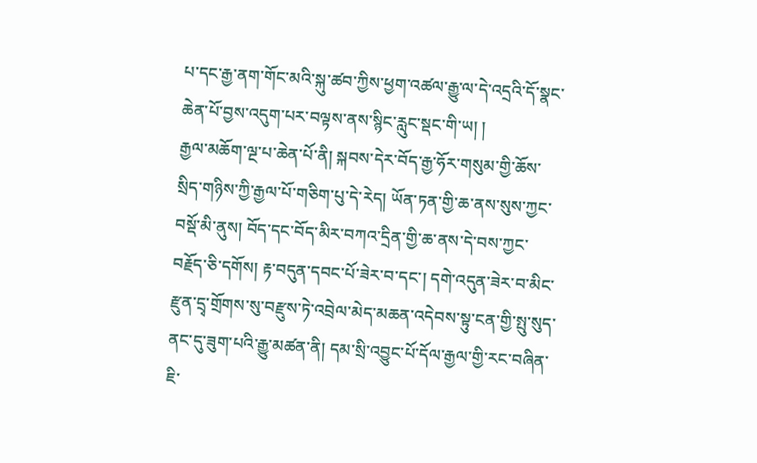པ་དང་རྒྱ་ནག་གོང་མའི་སྐུ་ཚབ་ཀྱིས་ཕྱག་འཚལ་རྒྱུ་ལ་དེ་འདྲའི་དོ་སྣང་ཆེན་པོ་བྱས་འདུག་པར་བལྟས་ནས་སྙིང་རླུང་སྡང་གི་ཡ། །
རྒྱལ་མཆོག་ལྔ་པ་ཆེན་པོ་ནི། སྐབས་དེར་བོད་རྒྱ་ཧོར་གསུམ་གྱི་ཆོས་སྲིད་གཉིས་ཀྱི་རྒྱལ་པོ་གཅིག་པུ་དེ་རེད། ཡོན་ཏན་གྱི་ཆ་ནས་སུས་ཀྱང་བསྡོ་མི་ནུས། བོད་དང་བོད་མིར་བཀའ་དྲིན་གྱི་ཆ་ནས་དེ་བས་ཀྱང་བརྗོད་ཅི་དགོས། རྟ་བདུན་དབང་པོ་ཟེར་བ་དང་། དགེ་འདུན་ཟེར་བ་མིང་རྫུན་དྲྭ་གྲོགས་སུ་བརྫུས་ཏེ་འབྲེལ་མེད་མཆན་འདེབས་སྟུ་ངན་གྱི་སྤུ་སུད་ནང་དུ་ཟུག་པའི་རྒྱུ་མཚན་ནི། དམ་སྲི་འབྱུང་པོ་དོལ་རྒྱལ་གྱི་རང་བཞིན་ཇི་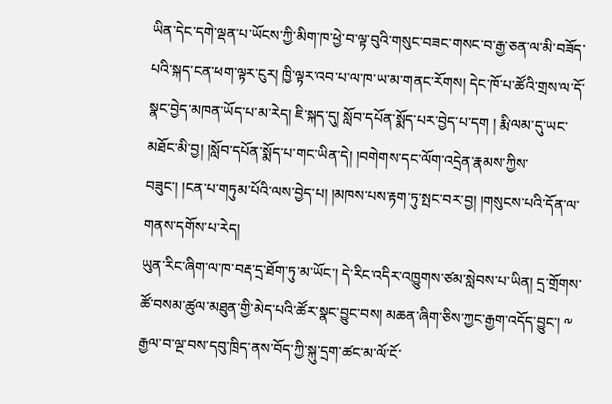ཡིན་དེང་དགེ་ལྡན་པ་ཡོངས་ཀྱི་མིག་ཁ་ཕྱེ་བ་ལྟ་བུའི་གསུང་བཟང་གསང་བ་རྒྱ་ཅན་ལ་མི་བཟོད་པའི་སྐད་ངན་ཕག་ལྟར་ངུར། ཁྱི་ལྟར་འབ་པ་ལ་ཁ་ཡ་མ་གནང་རོགས། དེང་ཁོ་པ་ཚོའི་གྲས་ལ་དོ་སྣང་བྱེད་མཁན་ཡོད་པ་མ་རེད། ཇི་སྐད་དུ། སློབ་དཔོན་སྨོད་པར་བྱེད་པ་དག ། རྨི་ལམ་དུ་ཡང་མཐོང་མི་བྱ། །སློབ་དཔོན་སྨོད་པ་གང་ཡིན་དེ། །བགེགས་དང་ལོག་འདྲེན་རྣམས་ཀྱིས་བཟུང་། །ངན་པ་གཏུམ་པོའི་ལས་བྱེད་པ། །མཁས་པས་རྟག་ཏུ་སྤང་བར་བྱ། །གསུངས་པའི་དོན་ལ་གནས་དགོས་པ་རེད།
ཡུན་རིང་ཞིག་ལ་ཁ་བརྡ་དྲ་ཐོག་ཏུ་མ་ཡོང་། དེ་རིང་འདིར་འཁྱུགས་ཙམ་སླེབས་པ་ཡིན། དྲ་གྲོགས་ཚོ་བསམ་ཚུལ་མཐུན་གྱི་མེད་པའི་ཚོར་སྣང་བྱུང་བས། མཆན་ཞིག་ཅིས་ཀྱང་རྒྱག་འདོད་བྱུང་། ༸ རྒྱལ་བ་ལྔ་བས་དབུ་ཁྲིད་ནས་བོད་ཀྱི་སྐུ་དྲག་ཚང་མ་ལོ་ངོ་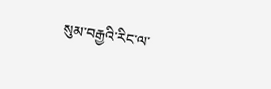སུམ་བརྒྱའི་རིང་ལ་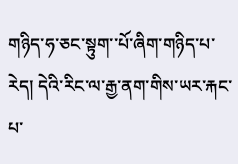གཉིད་ཧ་ཅང་སྟུག་་པོ་ཞིག་གཉིད་པ་རེད། དེའི་རིང་ལ་རྒྱ་ནག་གིས་ཡར་རྐང་པ་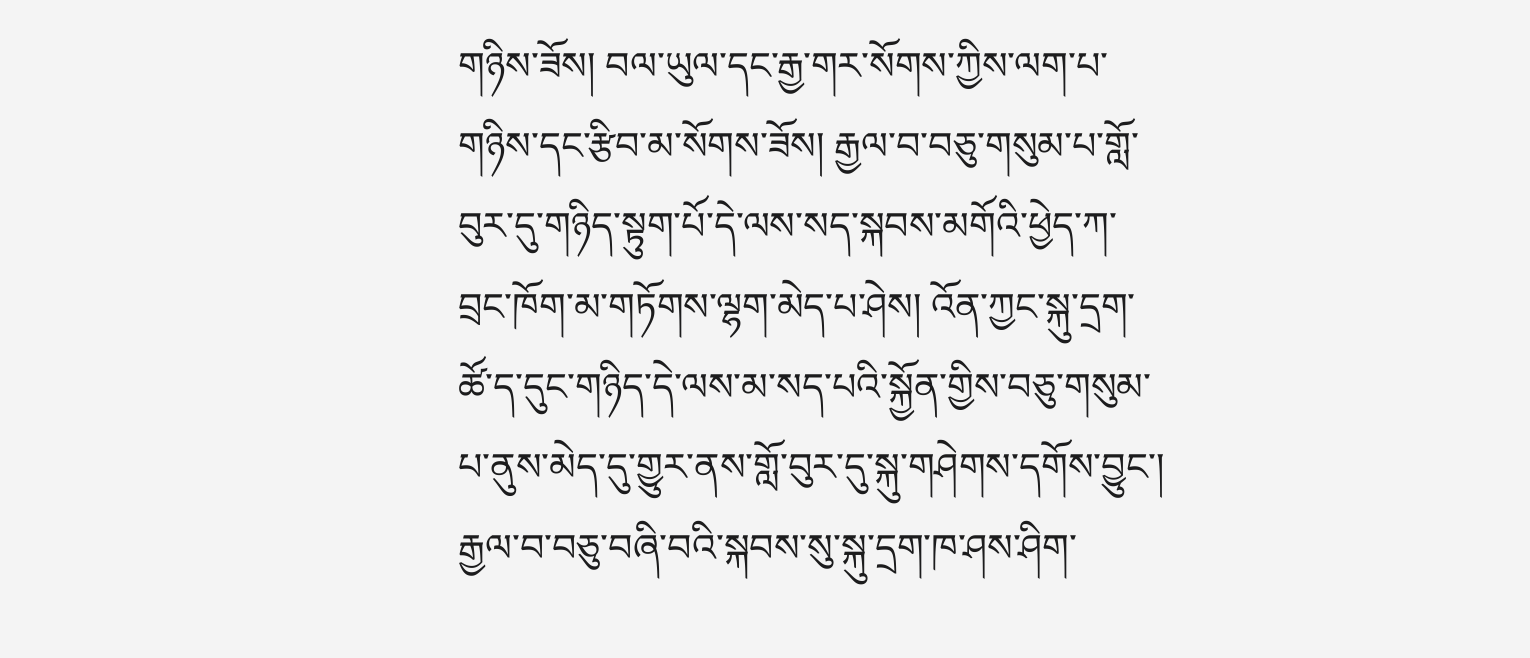གཉིས་ཟོས། བལ་ཡུལ་དང་རྒྱ་གར་སོགས་ཀྱིས་ལག་པ་གཉིས་དང་རྩིབ་མ་སོགས་ཟོས། རྒྱལ་བ་བཅུ་གསུམ་པ་གློ་བུར་དུ་གཉིད་སྟུག་པོ་དེ་ལས་སད་སྐབས་མགོའི་ཕྱེད་ཀ་བྲང་ཁོག་མ་གཏོགས་ལྷག་མེད་པ་ཤེས། འོན་ཀྱང་སྐུ་དྲག་ཚོ་ད་དུང་གཉིད་དེ་ལས་མ་སད་པའི་སྐྱོན་གྱིས་བཅུ་གསུམ་པ་ནུས་མེད་དུ་གྱུར་ནས་གློ་བུར་དུ་སྐུ་གཤེགས་དགོས་བྱུང་། རྒྱལ་བ་བཅུ་བཞི་བའི་སྐབས་སུ་སྐུ་དྲག་ཁ་ཤས་ཤིག་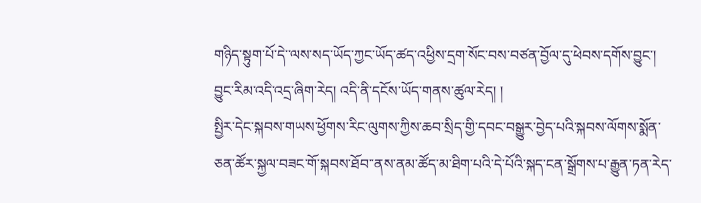གཉིད་སྟུག་པོ་དེ་་ལས་སད་ཡོད་ཀྱང་ཡོད་ཚད་འཕྱིས་དྲག་སོང་བས་བཙན་བྱོལ་དུ་ཕེབས་དགོས་བྱུང་། བྱུང་རིམ་འདི་འདྲ་ཞིག་རེད། འདི་ནི་དངོས་ཡོད་གནས་ཚུལ་རེད། །
སྤྱིར་དེང་སྐབས་གཡས་ཕྱོགས་རིང་ལུགས་ཀྱིས་ཆབ་སྲིད་གྱི་དབང་བསྒྱུར་བྱེད་པའི་སྐབས་ལོགས་སྨོན་ཅན་ཚོར་སྐྱལ་བཟང་གོ་སྐབས་ཐོབ་་ནས་ནམ་ཚོད་མ་ཐིག་པའི་དེ་པོའི་སྐད་ངན་སྒྲོགས་པ་རྒྱུན་ཏན་རེད་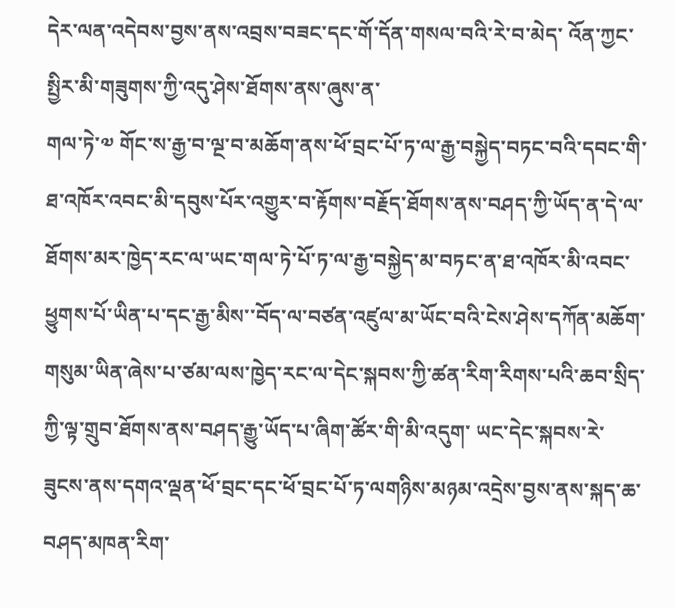དེར་ལན་འདེབས་བྱས་ནས་འབྲས་བཟང་དང་གོ་དོན་གསལ་བའི་རེ་བ་མེད་ འོན་ཀྱང་སྤྱིར་མི་གཟུགས་ཀྱི་འདུ་ཤེས་ཐོགས་ནས་ཞུས་ན་
གལ་ཏེ་༧ གོང་ས་རྒྱ་བ་ལྔ་བ་མཆོག་ནས་ཕོ་བྲང་པོ་ཏ་ལ་རྒྱ་བསྐྱེད་བཏང་བའི་དབང་གི་ཐ་འཁོར་འབང་མི་དབུས་པོར་འགྱུར་བ་རྟོགས་བརྗོད་ཐོགས་ནས་བཤད་ཀྱི་ཡོད་ན་དེ་ལ་ཐོགས་མར་ཁྱེད་རང་ལ་ཡང་གལ་ཏེ་པོ་ཏ་ལ་རྒྱ་བསྐྱེད་མ་བཏང་ན་ཐ་འཁོར་མི་འབང་ཕྱུགས་པོ་ཡིན་པ་དང་རྒྱ་མིས་་བོད་ལ་བཙན་འཛུལ་མ་ཡོང་བའི་ངེས་ཤེས་དཀོན་མཆོག་གསུམ་ཡིན་ཞེས་པ་ཙམ་ལས་ཁྱེད་རང་ལ་དེང་སྐབས་ཀྱི་ཚན་རིག་རིགས་པའི་ཆབ་སྲིད་ཀྱི་ལྟ་གྲུབ་ཐོགས་ནས་བཤད་རྒྱུ་ཡོད་པ་ཞིག་ཚོར་གི་མི་འདུག་ ཡང་དེང་སྐབས་རེ་ཟུངས་ནས་དགའ་ལྡན་ཕོ་བྲང་དང་ཕོ་བྲང་པོ་ཏ་ལགཉིས་མཉམ་འདྲེས་བྱས་ནས་སྐད་ཆ་བཤད་མཁན་རིག་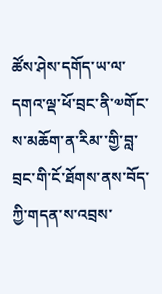ཚོས་ཤེས་དགོད་ཡ་ལ་དགའ་ལྡ་ཕོ་བྲང་ནི་༧གོང་ས་མཆོག་ན་རིམ་་གྱི་བླ་བྲང་གི་ངོ་ཐོགས་ནས་བོད་ཀྱི་གདན་ས་འབྲས་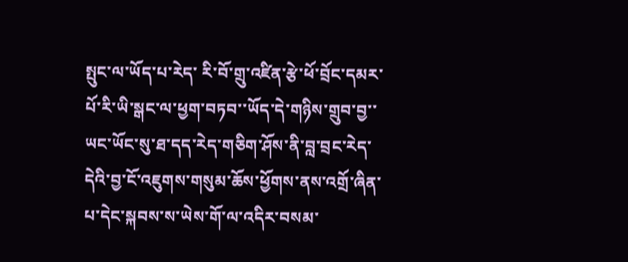སྤུང་ལ་ཡོད་པ་རེད་ རི་བོ་གྲུ་འཛིན་རྩེ་ཕོ་བྲོང་དམར་པོ་རི་ཡི་སྒང་ལ་ཕྱག་བཏབ་་ཡོད་དེ་གཉིས་གྲུབ་བྱ་་ཡང་ཡོང་སུ་ཐ་དད་རེད་གཅིག་ཤོས་ནི་བླ་བྲང་རེད་ དེའི་བྱ་ངོ་འཇུགས་གསུམ་ཆོས་ཕྱོགས་ནས་འགྲོ་ཞིན་པ་དེང་སྐབས་ས་ཡེས་གོ་ལ་འདིར་བསམ་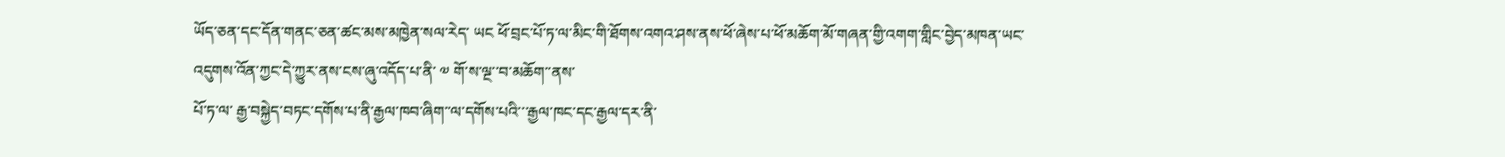ཡོད་ཅན་དང་དོན་གནང་ཅན་ཚང་མས་མཁྱེན་སལ་རེད་ ཡང ཕོ་བྲང་པོ་ཏ་ལ་མིང་གི་ཐོགས་འགའ་ཤས་ནས་ཕོ་ཞེས་པ་ཕོ་མཆོག་མོ་གཞན་གྱི་འགག་གླིང་བྱེད་མཁན་ཡང་འདུགས་འོན་ཀྱང་དེ་ཀྱུར་ནས་ངས་ཞུ་འདོད་པ་ནི་ ༧ གོ་ས་ལྔ་་བ་མཆོག་་ནས་
པོ་ཏ་ལ་ རྒྱ་བསྐྱེད་བཏང་དགོས་པ་ནི་རྒྱལ་ཁབ་ཞིག་་ལ་དགོས་པའི་་་རྒྱལ་ཁང་དང་རྒྱལ་དར་ནི་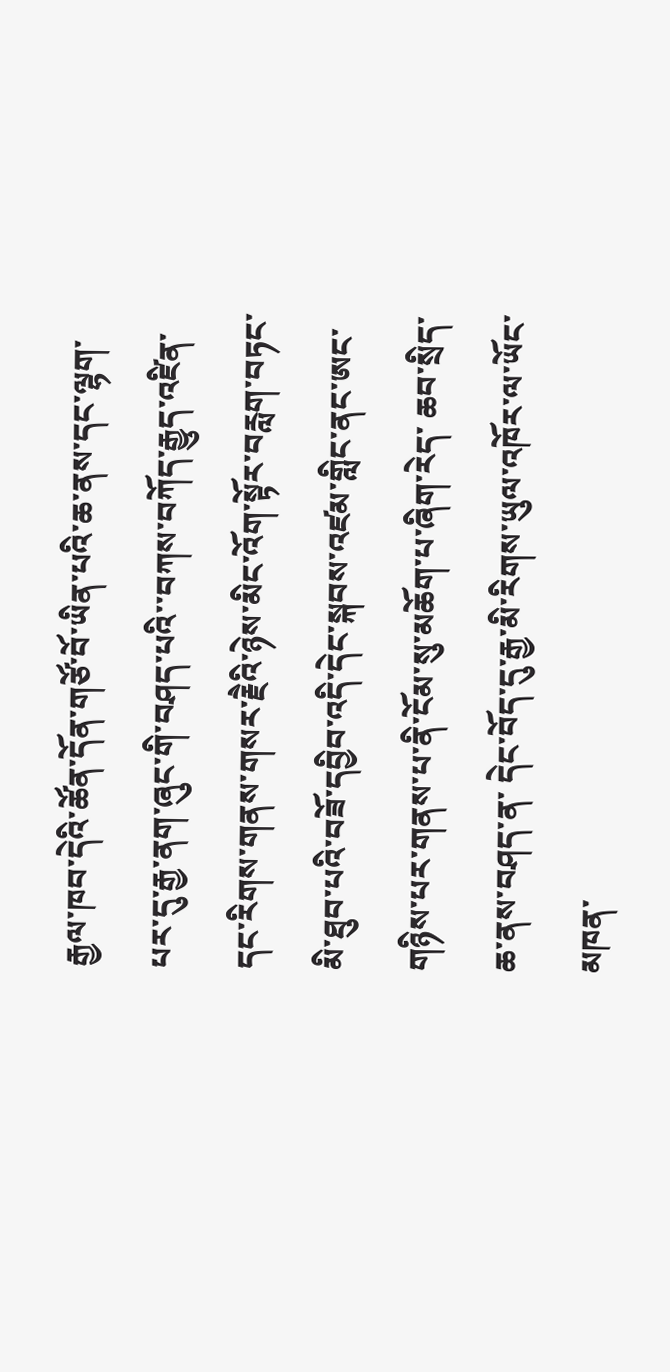རྒྱལ་ཁབ་དེའི་ཚོན་དོན་གཙོ་བོ་ཡིན་པའི་ཆ་ནས་དང་ལྷག་པར་དུ་རྒྱ་ནག་ཞུང་གི་བཤད་པའི་་བཀས་བཀོད་རྒྱུད་འཛིན་དང་རིགས་གནས་གསར་རྗཻའི་ཉེས་མིང་འོག་སྟོར་བརླག་བཏང་མི་ཐུབ་པའི་བཟོ་དབྱིབ་འདི་དེང་སྐབས་འཛམ་གླིང་ནང་ཨང་གཉིས་པར་གནས་པ་ནི་ངོམ་སུ་མཆོག་པ་ཞིག་རེད་ ཆབ་སྲིད་ཆ་ནས་བཤད་ན་ དེང་བོད་དུ་རྒྱ་མི་རིགས་ཡུལ་འཁོར་ལ་ཡོང་མཁན་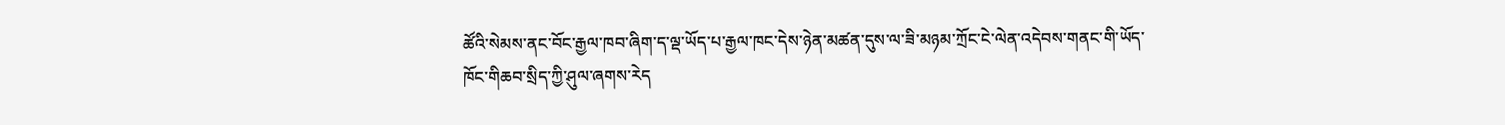ཚོའི་སེམས་ནང་བོང་རྒྱལ་ཁབ་ཞིག་ད་ལྡ་ཡོད་པ་རྒྱལ་ཁང་དེས་ཉེན་མཚན་དུས་ལ་ཟི་མཉམ་ཀྲོང་ངེ་ལེན་འདེབས་གནང་གི་ཡོད་ཁོང་གིཆབ་སྲིད་ཀྱི་ཤུལ་ཞགས་རེད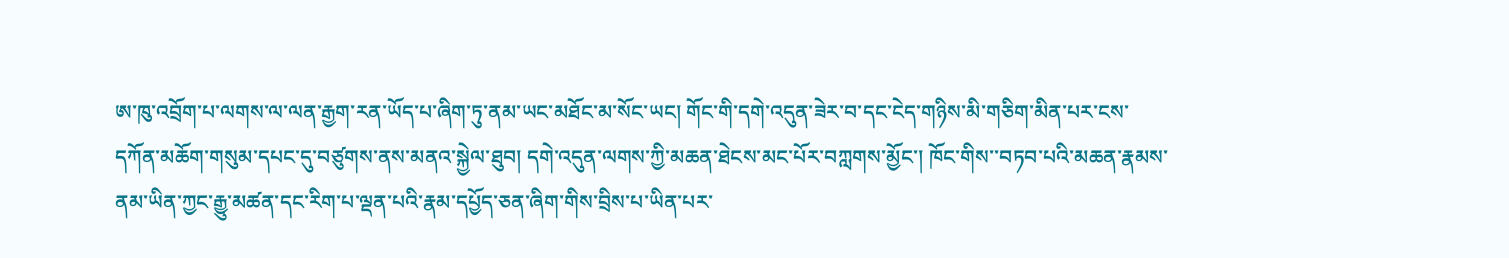ཨ་ཁུ་འབྲོག་པ་ལགས་ལ་ལན་རྒྱག་རན་ཡོད་པ་ཞིག་ཏུ་ནམ་ཡང་མཐོང་མ་སོང་ཡང། གོང་གི་དགེ་འདུན་ཟེར་བ་དང་ངེད་གཉིས་མི་གཅིག་མིན་པར་ངས་དཀོན་མཆོག་གསུམ་དཔང་དུ་བཙུགས་ནས་མནའ་སྐྱེལ་ཐུབ། དགེ་འདུན་ལགས་ཀྱི་མཆན་ཐེངས་མང་པོར་བཀླགས་མྱོང་། ཁོང་གིས་་བཏབ་པའི་མཆན་རྣམས་ནམ་ཡིན་ཀྱང་རྒྱུ་མཚན་དང་རིག་པ་ལྡན་པའི་རྣམ་དཔྱོད་ཅན་ཞིག་གིས་བྲིས་པ་ཡིན་པར་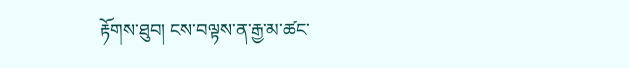རྟོགས་ཐུབ། ངས་བལྟས་ན་རྒྱ་མ་ཚང་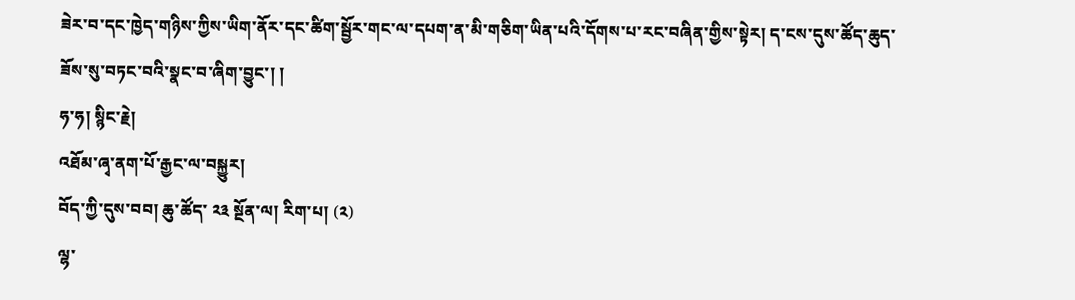ཟེར་བ་དང་ཁྱེད་གཉིས་ཀྱིས་ཡིག་ནོར་དང་ཚིག་སྦྱོར་གང་ལ་དཔག་ན་མི་གཅིག་ཡིན་པའི་དོགས་པ་རང་བཞིན་གྱིས་སྟེར། ད་ངས་དུས་ཚོད་ཆུད་ཟོས་སུ་བཏང་བའི་སྣང་བ་ཞིག་བྱུང་། །
ཧ་ཧ། སྙིང་རྗེ།
འཐོམ་ཞྭ་ནག་པོ་རྒྱང་ལ་བསྐྱུར།
བོད་ཀྱི་དུས་བབ། ཆུ་ཚོད་ ༢༣ སྔོན་ལ། རིག་པ། (༢)
ལྷ་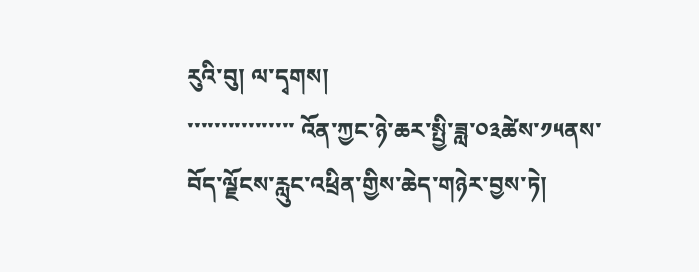རུའི་བུ། ལ་དྭགས།
་་་་་་་་་་་་་་་་ འོན་ཀྱང་ཉེ་ཆར་སྤྱི་ཟླ་༠༣ཚེས་༡༥ནས་བོད་ལྗོངས་རླུང་འཕྲིན་གྱིས་ཆེད་གཉེར་བྱས་ཏེ།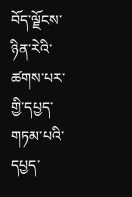བོད་ལྗོངས་ཉིན་རེའི་ཚགས་པར་གྱི་དཔྱད་གཏམ་པའི་དཔྱད་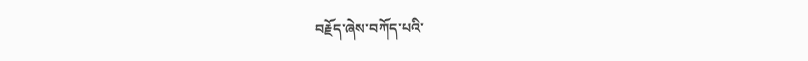བརྗོད་ཞེས་བཀོད་པའི་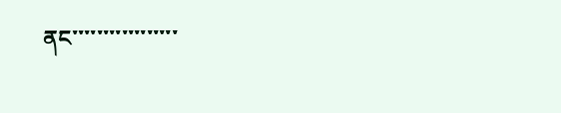ནང་་་་་་་་་་་་་་་་་